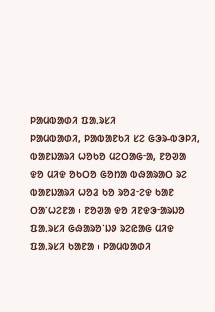ᱞᱟᱢᱵᱟᱰᱤ ᱯᱟᱹᱨᱥᱤ
ᱞᱟᱢᱵᱟᱰᱤ, ᱞᱟᱵᱟᱱᱠᱤ ᱥᱮ ᱜᱳᱨ-ᱵᱳᱞᱤ, ᱵᱟᱱᱡᱟᱨᱤ ᱦᱚᱠᱚ ᱢᱮᱛᱟᱜᱼᱟ, ᱱᱚᱣᱟ ᱫᱚ ᱢᱤᱫ ᱚᱠᱛᱚ ᱜᱚᱴᱟ ᱵᱷᱟᱨᱟᱛ ᱨᱮ ᱵᱟᱱᱡᱟᱨᱤ ᱦᱚᱲ ᱠᱚ ᱨᱚᱲᱼᱮᱫ ᱠᱟᱱ ᱛᱟᱸᱦᱮᱱᱟ ᱾ ᱱᱚᱣᱟ ᱫᱚ ᱤᱱᱫᱳᱼᱟᱨᱡᱚ ᱯᱟᱹᱨᱥᱤ ᱜᱷᱟᱨᱚᱸᱡᱽ ᱨᱮᱭᱟᱜ ᱢᱤᱫ ᱯᱟᱹᱨᱥᱤ ᱠᱟᱱᱟ ᱾ ᱞᱟᱢᱵᱟᱰᱤ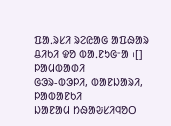ᱯᱟᱹᱨᱥᱤ ᱨᱮᱭᱟᱜ ᱟᱯᱷᱟᱨ ᱪᱤᱠᱤ ᱫᱚ ᱵᱟᱹᱱᱩᱜᱼᱟ ᱾[]
ᱞᱟᱢᱵᱟᱰᱤ
ᱜᱳᱨ-ᱵᱳᱞᱤ, ᱵᱟᱱᱡᱟᱨᱤ, ᱞᱟᱵᱟᱱᱠᱤ
ᱡᱟᱱᱟᱢ ᱴᱷᱟᱶᱥᱤᱧᱚᱛ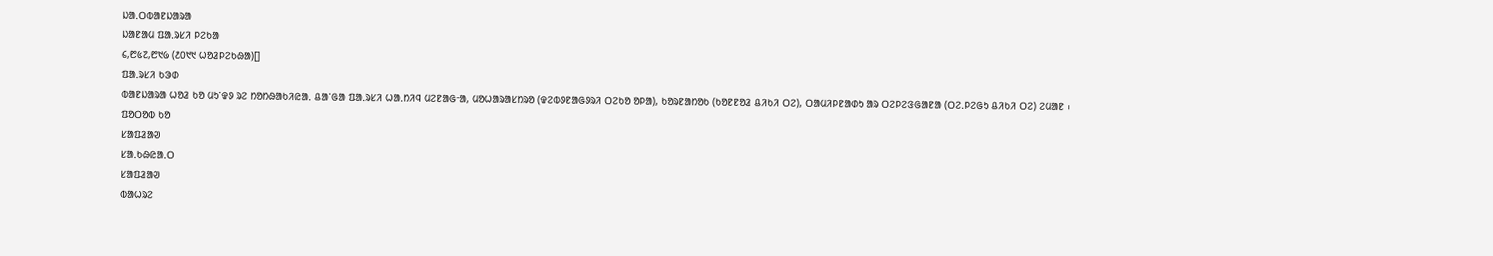ᱡᱟᱹᱛᱵᱟᱱᱡᱟᱨᱟ
ᱡᱟᱱᱟᱢ ᱯᱟᱹᱨᱥᱤ ᱞᱮᱠᱟ
᱔,᱘᱕᱗,᱘᱑᱙ (᱒᱐᱑᱑ ᱦᱚᱲᱞᱮᱠᱷᱟ)[]
ᱯᱟᱹᱨᱥᱤ ᱠᱳᱰ
ᱵᱟᱱᱡᱟᱨᱟ ᱦᱚᱲ ᱠᱚ ᱢᱩᱸᱫᱽ ᱨᱮ ᱴᱚᱴᱷᱟᱠᱤᱭᱟᱹ ᱪᱟᱸᱜᱟ ᱯᱟᱹᱨᱥᱤ ᱦᱟᱹᱴᱤᱧ ᱢᱮᱱᱟᱜᱼᱟ, ᱢᱚᱦᱟᱨᱟᱥᱴᱨᱚ (ᱫᱮᱵᱽᱱᱟᱜᱽᱨᱤ ᱛᱮᱠᱚ ᱚᱞᱟ), ᱠᱚᱨᱱᱟᱴᱚᱠ (ᱠᱚᱱᱱᱚᱲ ᱪᱤᱠᱤ ᱛᱮ), ᱛᱟᱢᱤᱞᱱᱟᱰᱩ ᱟᱨ ᱛᱮᱞᱮᱝᱜᱟᱱᱟ (ᱛᱮᱹᱞᱮᱜᱩ ᱪᱤᱠᱤ ᱛᱮ) ᱮᱢᱟᱱ ᱾
ᱯᱚᱛᱚᱵ ᱠᱚ
ᱥᱟᱯᱲᱟᱣ
ᱥᱟᱹᱠᱷᱭᱟᱹᱛ
ᱥᱟᱯᱲᱟᱣ
ᱵᱟᱦᱨᱮ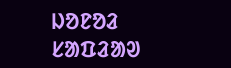ᱡᱚᱱᱚᱲ
ᱥᱟᱯᱲᱟᱣ